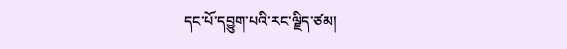དང་པོ་དབྱུག་པའི་རང་ལྗིད་ཙམ།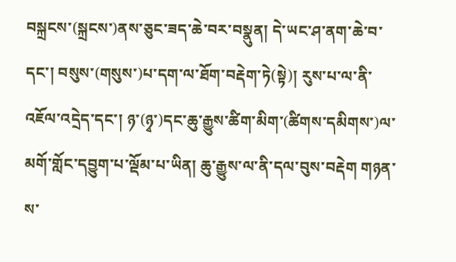བསྐྲངས་(སྐྲངས་)ནས་ཅུང་ཟད་ཆེ་བར་བསྣུན། དེ་ཡང་ཤ་ནག་ཆེ་བ་དང་། བསུས་(གསུས་)པ་དག་ལ་ཐོག་བརྡེག་ཏེ(སྟེ)། རུས་པ་ལ་ནི་འཇོལ་འདྲེད་དང་། ཉ་(ཉྭ་)དང་ཆུ་རྒྱུས་ཚིག་མིག་(ཚིགས་དམིགས་)ལ་མགོ་གློང་དབྱུག་པ་ལྡོམ་པ་ཡིན། ཆུ་རྒྱུས་ལ་ནི་དལ་བུས་བརྡེག གཉན་ས་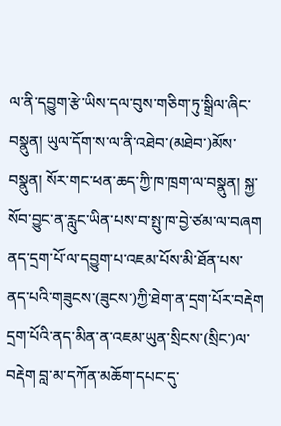ལ་ནི་དབྱུག་རྩེ་ཡིས་དལ་བུས་གཅིག་ཏུ་སྒྲིལ་ཞིང་བསྣུན། ཡུལ་དོག་ས་ལ་ནི་འཐེབ་(མཐེབ་)མོས་བསྣུན། སོར་གང་ཕན་ཆད་ཀྱི་ཁ་ཁྲག་ལ་བསྣུན། སྐྱ་སོབ་བྱུང་ན་རླུང་ཡིན་པས་བ་སྤུ་ཁ་བྱེ་ཙམ་ལ་བཞག ནད་དྲག་པོ་ལ་དབྱུག་པ་འཇམ་པོས་མི་ཐོན་པས་ནད་པའི་གཟུངས་(ཟུངས་)ཀྱི་ཐེག་ན་དྲག་པོར་བརྡེག དྲག་པོའི་ནད་མིན་ན་འཇམ་ཡུན་སྲིངས་(སྲིང་)ལ་བརྡེག བླ་མ་དཀོན་མཆོག་དཔང་དུ་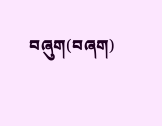བཞུག(བཞག)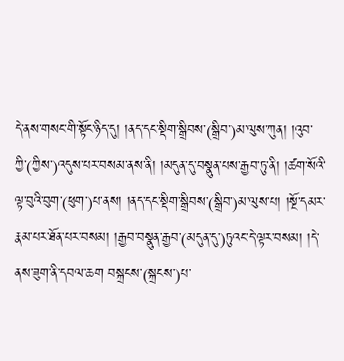དེ་ནས་གསང་གི་སྟོང་ཉིད་དུ། །ནད་དང་སྡིག་སྒྲིབས་(སྒྲིབ་)མ་ལུས་ཀུན། །འུབ་ཀྱི་(ཀྱིས་)འདུས་པར་བསམ་ནས་ནི། །མདུན་དུ་བསྣུན་པས་རྒྱབ་ཏུ་ནི། །ཚག་སོའི་ལྟ་བུའི་བུག་(ཕུག་)པ་ནས། །ནད་དང་སྡིག་སྒྲིབས་(སྒྲིབ་)མ་ལུས་པ། །སྔོ་དམར་རྣམ་པར་ཐོན་པར་བསམ། །རྒྱབ་བསྣུན་རྒྱབ་(མདུན་དུ་)ཏུའང་དེ་ལྟར་བསམ། །དེ་ནས་ཟུག་ནི་དབལ་ཆག བསྐྲངས་(སྐྲངས་)པ་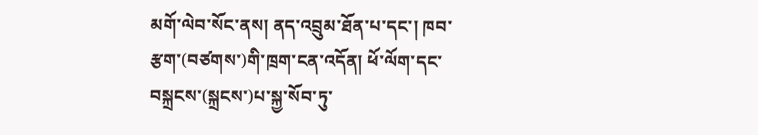མགོ་ལེབ་སོང་ནས། ནད་འབྲུམ་ཐོན་པ་དང་། ཁབ་རྩག་(བཙགས་)གི་ཁྲག་ངན་འདོན། ཕོ་ལོག་དང་བསྐྲངས་(སྐྲངས་)པ་སྐྱ་སོབ་ཏུ་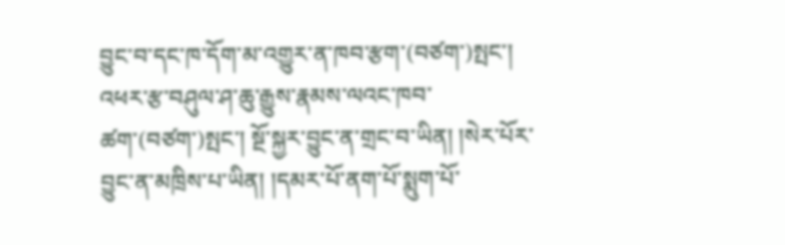བྱུང་བ་དང་ཁ་དོག་མ་འགྱུར་ན་ཁབ་རྩག་(བཙག་)སྤང་། འཕར་རྩ་བཤུལ་ཤ་ཆུ་རྒྱུས་རྣམས་ལའང་ཁབ་ཚག་(བཙག་)སྤང་། སྔོ་སྐྱར་བྱུང་ན་གྲང་བ་ཡིན། །སེར་པོར་བྱུང་ན་མཁྲིས་པ་ཡིན། །དམར་པོ་ནག་པོ་སྨུག་པོ་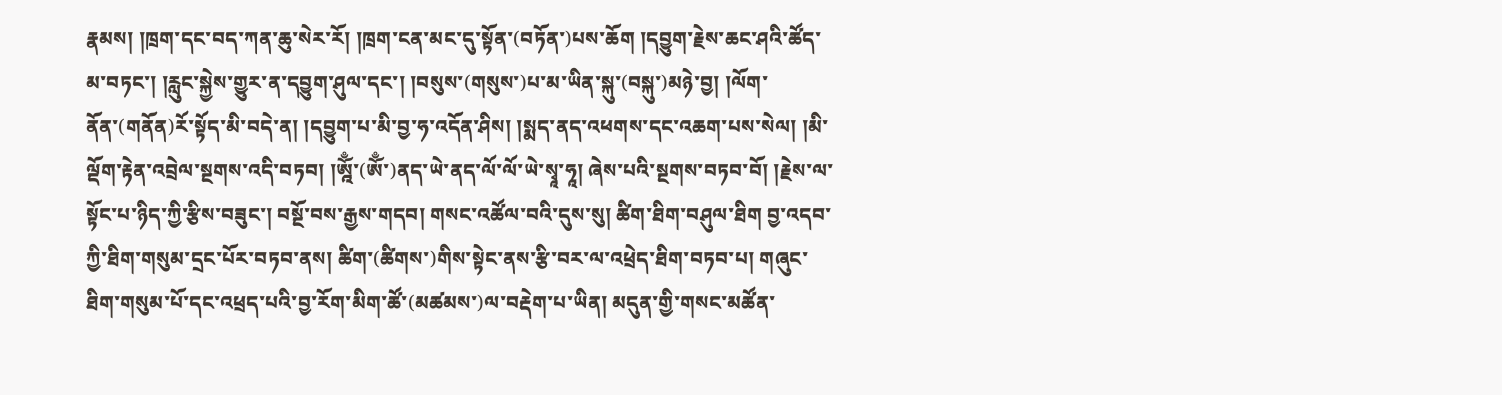རྣམས། །ཁྲག་དང་བད་ཀན་ཆུ་སེར་རོ། །ཁྲག་ངན་མང་དུ་སྟོན་(བཏོན་)པས་ཆོག །དབྱུག་རྗེས་ཆང་ཤའི་ཚོད་མ་བཏང་། །རླུང་སྐྱེས་གྱུར་ན་དབྱུག་ཤུལ་དང་། །བསུས་(གསུས་)པ་མ་ཡིན་སྐུ་(བསྐུ་)མཉེ་བྱ། །ལོག་ནོན་(གནོན)རོ་སྟོད་མི་བདེ་ན། །དབྱུག་པ་མི་བྱ་ཧ་འདོན་ཤིས། །སྨད་ནད་འཕགས་དང་འཆག་པས་སེལ། །མི་ལྡོག་རྟེན་འབྲེལ་སྔགས་འདི་བཏབ། །ཨྰོྃ་(ཨོྃ་)ནད་ཡེ་ནད་ལོ་ལོ་ཡེ་སྭཱ་ཧཱ། ཞེས་པའི་སྔགས་བཏབ་བོ། །རྗེས་ལ་སྟོང་པ་ཉིད་ཀྱི་རྩིས་བཟུང་། བསྔོ་བས་རྒྱས་གདབ། གསང་འཚོལ་བའི་དུས་སུ། ཚིག་ཐིག་བཤུལ་ཐིག བྱ་འདབ་ཀྱི་ཐིག་གསུམ་དྲང་པོར་བཏབ་ནས། ཚིག་(ཚིགས་)གིས་སྟེང་ནས་རྩི་བར་ལ་འཕྲེད་ཐིག་བཏབ་པ། གཞུང་ཐིག་གསུམ་པོ་དང་འཕྲད་པའི་བྱ་རོག་མིག་ཚོ་(མཚམས་)ལ་བརྡེག་པ་ཡིན། མདུན་གྱི་གསང་མཚོན་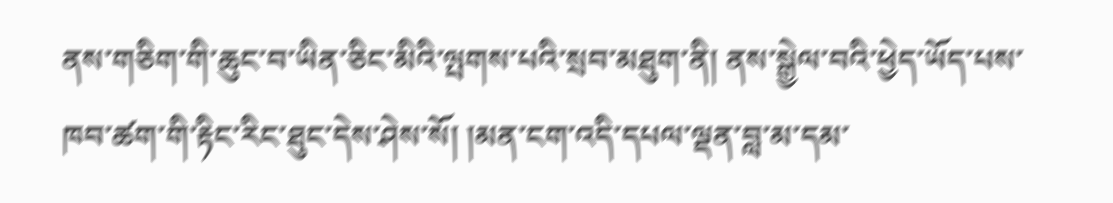ནས་གཅིག་གི་ཆུང་བ་ཡིན་ཅིང་མིའི་ལྤགས་པའི་སྲབ་མཐུག་ནི། ནས་སྒྱེལ་བའི་ཕྱེད་ཡོད་པས་ཁབ་ཚག་གི་རྟིང་རིང་ཐུང་དེས་ཤེས་སོ། །མན་ངག་འདི་དཔལ་ལྡན་བླ་མ་དམ་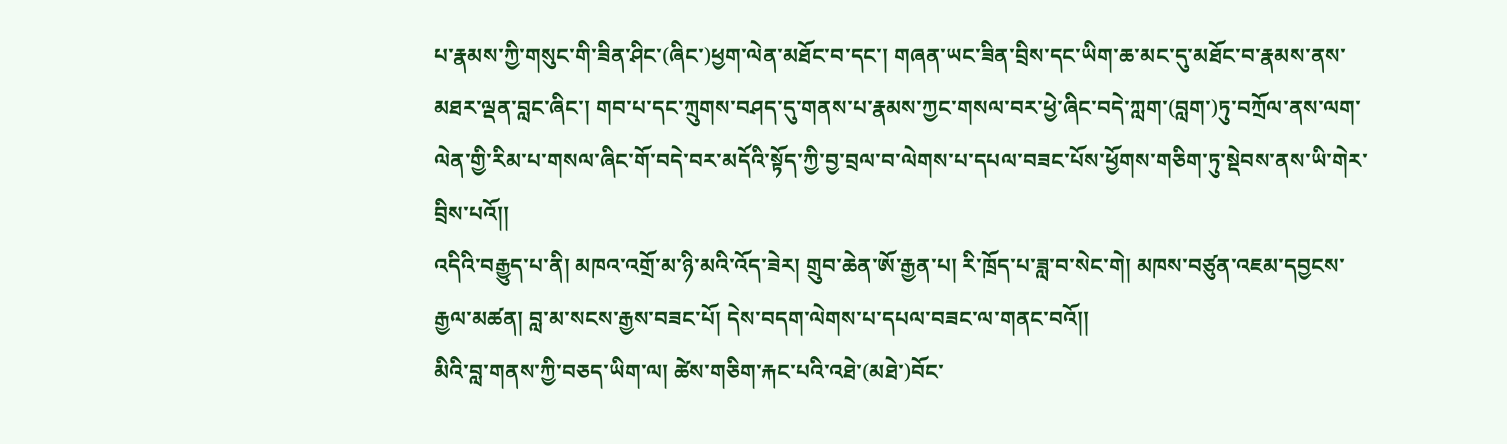པ་རྣམས་ཀྱི་གསུང་གི་ཟིན་ཤིང་(ཞིང་)ཕྱག་ལེན་མཐོང་བ་དང་། གཞན་ཡང་ཟིན་བྲིས་དང་ཡིག་ཆ་མང་དུ་མཐོང་བ་རྣམས་ནས་མཐར་ལྡན་བླང་ཞིང་། གབ་པ་དང་ཀྲུགས་བཤད་དུ་གནས་པ་རྣམས་ཀྱང་གསལ་བར་ཕྱེ་ཞིང་བདེ་ཀླག་(བླག་)ཏུ་བཀྲོལ་ནས་ལག་ལེན་གྱི་རིམ་པ་གསལ་ཞིང་གོ་བདེ་བར་མདོའི་སྟོད་ཀྱི་བྱ་བྲལ་བ་ལེགས་པ་དཔལ་བཟང་པོས་ཕྱོགས་གཅིག་ཏུ་སྡེབས་ནས་ཡི་གེར་བྲིས་པའོ།།
འདིའི་བརྒྱུད་པ་ནི། མཁའ་འགྲོ་མ་ཉི་མའི་འོད་ཟེར། གྲུབ་ཆེན་ཨོ་རྒྱན་པ། རི་ཁྲོད་པ་ཟླ་བ་སེང་གེ། མཁས་བཙུན་འཇམ་དབྱངས་རྒྱལ་མཚན། བླ་མ་སངས་རྒྱས་བཟང་པོ། དེས་བདག་ལེགས་པ་དཔལ་བཟང་ལ་གནང་བའོ།།
མིའི་བླ་གནས་ཀྱི་བཅད་ཡིག་ལ། ཚེས་གཅིག་རྐང་པའི་འཐེ་(མཐེ་)བོང་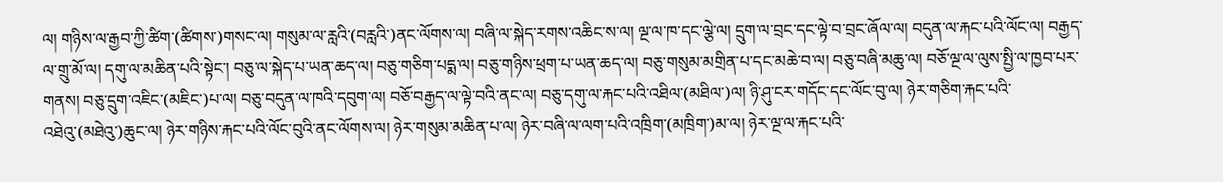ལ། གཉིས་ལ་རྒྱབ་ཀྱི་ཚིག་(ཚིགས་)གསང་ལ། གསུམ་ལ་རླའི་(བརླའི་)ནང་ལོགས་ལ། བཞི་ལ་སྐེད་རགས་འཆིང་ས་ལ། ལྔ་ལ་ཁ་དང་ལྕེ་ལ། དྲུག་ལ་བྲང་དང་ལྟེ་བ་བྲང་ཞོལ་ལ། བདུན་ལ་རྐང་པའི་ལོང་ལ། བརྒྱད་ལ་གྲུ་མོ་ལ། དགུ་ལ་མཆིན་པའི་སྟེང་། བཅུ་ལ་སྐེད་པ་ཡན་ཆད་ལ། བཅུ་གཅིག་པདྨ་ལ། བཅུ་གཉིས་ཕྲག་པ་ཡན་ཆད་ལ། བཅུ་གསུམ་མགྲིན་པ་དང་མཆེ་བ་ལ། བཅུ་བཞི་མཆུ་ལ། བཅོ་ལྔ་ལ་ལུས་སྤྱི་ལ་ཁྱབ་པར་གནས། བཅུ་དྲུག་འཇིང་(མཇིང་)པ་ལ། བཅུ་བདུན་ལ་ཁའི་དབུག་ལ། བཅོ་བརྒྱད་ལ་ལྟེ་བའི་ནང་ལ། བཅུ་དགུ་ལ་རྐང་པའི་འཐིལ་(མཐིལ་)ལ། ཉི་ཤུ་ངར་གདོང་དང་ལོང་བུ་ལ། ཉེར་གཅིག་རྐང་པའི་འཐེའུ་(མཐེའུ་)ཆུང་ལ། ཉེར་གཉིས་རྐང་པའི་ལོང་བུའི་ནང་ལོགས་ལ། ཉེར་གསུམ་མཆིན་པ་ལ། ཉེར་བཞི་ལ་ལག་པའི་འཁྲིག་(མཁྲིག་)མ་ལ། ཉེར་ལྔ་ལ་རྐང་པའི་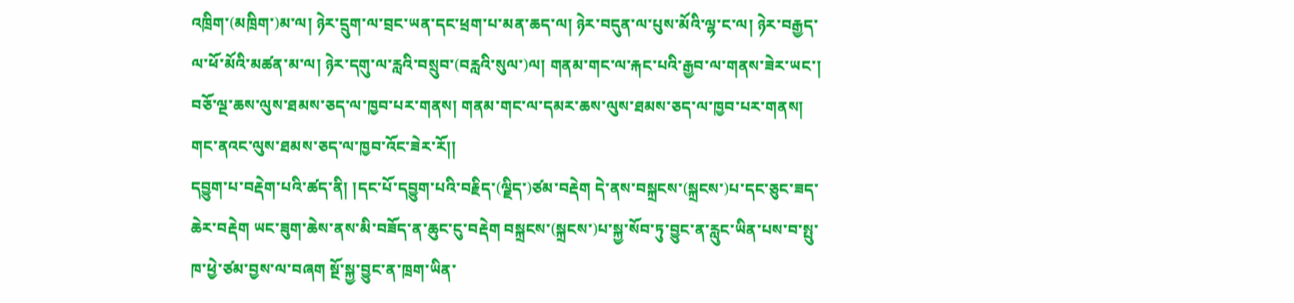འཁྲིག་(མཁྲིག་)མ་ལ། ཉེར་དྲུག་ལ་བྲང་ཡན་དང་ཕྲག་པ་མན་ཆད་ལ། ཉེར་བདུན་ལ་པུས་མོའི་ལྷ་ང་ལ། ཉེར་བརྒྱད་ལ་ཕོ་མོའི་མཚན་མ་ལ། ཉེར་དགུ་ལ་རླའི་བསྲུབ་(བརླའི་སུལ་)ལ། གནམ་གང་ལ་རྐང་པའི་རྒྱབ་ལ་གནས་ཟེར་ཡང་། བཅོ་ལྔ་ཆས་ལུས་ཐམས་ཅད་ལ་ཁྱབ་པར་གནས། གནམ་གང་ལ་དམར་ཆས་ལུས་ཐམས་ཅད་ལ་ཁྱབ་པར་གནས། གང་ནའང་ལུས་ཐམས་ཅད་ལ་ཁྱབ་འོང་ཟེར་རོ།།
དབྱུག་པ་བརྡེག་པའི་ཚད་ནི། །དང་པོ་དབྱུག་པའི་བརྗིད་(ལྗིད་)ཙམ་བརྡེག དེ་ནས་བསྐྲངས་(སྐྲངས་)པ་དང་ཅུང་ཟད་ཆེར་བརྡེག ཡང་ཟུག་ཆེས་ནས་མི་བཟོད་ན་ཆུང་ངུ་བརྡེག བསྐྲངས་(སྐྲངས་)པ་སྐྱ་སོབ་ཏུ་བྱུང་ན་རླུང་ཡིན་པས་བ་སྤུ་ཁ་ཕྱེ་ཙམ་བྱས་ལ་བཞག སྔོ་སྐྱ་བྱུང་ན་ཁྲག་ཡིན་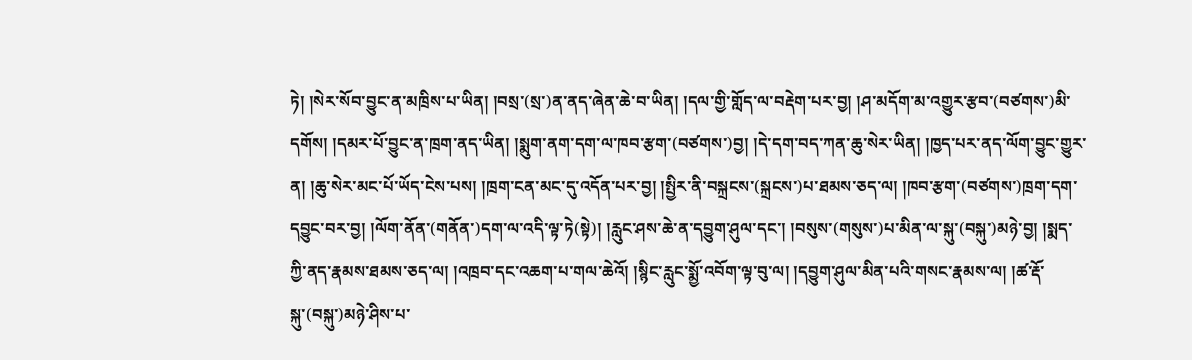ཏེ། །སེར་སོབ་བྱུང་ན་མཁྲིས་པ་ཡིན། །བསྲ་(སྲ་)ན་ནད་ཞེན་ཆེ་བ་ཡིན། །དལ་གྱི་གློད་ལ་བརྡེག་པར་བྱ། །ཤ་མདོག་མ་འགྱུར་རྩབ་(བཙགས་)མི་དགོས། །དམར་པོ་བྱུང་ན་ཁྲག་ནད་ཡིན། །སྨུག་ནག་དག་ལ་ཁབ་རྩག་(བཙགས་)བྱ། །དེ་དག་བད་ཀན་ཆུ་སེར་ཡིན། །ཁྱད་པར་ནད་ལོག་བྱུང་གྱུར་ན། །ཆུ་སེར་མང་པོ་ཡོད་ངེས་པས། །ཁྲག་ངན་མང་དུ་འདོན་པར་བྱ། །སྤྱིར་ནི་བསྐྲངས་(སྐྲངས་)པ་ཐམས་ཅད་ལ། །ཁབ་རྩག་(བཙགས་)ཁྲག་དག་དབྱུང་བར་བྱ། །ལོག་ནོན་(གནོན་)དག་ལ་འདི་ལྟ་ཏེ(སྟེ)། །རླུང་ཤས་ཆེ་ན་དབྱུག་ཤུལ་དང་། །བསུས་(གསུས་)པ་མིན་ལ་སྐུ་(བསྐུ་)མཉེ་བྱ། །སྨད་ཀྱི་ནད་རྣམས་ཐམས་ཅད་ལ། །འཁྲབ་དང་འཆག་པ་གལ་ཆེའོ། །སྙིང་རླུང་སྨྱོ་འབོག་ལྟ་བུ་ལ། །དབྱུག་ཤུལ་མིན་པའི་གསང་རྣམས་ལ། །ཚ་རྡོ་སྐུ་(བསྐུ་)མཉེ་ཤིས་པ་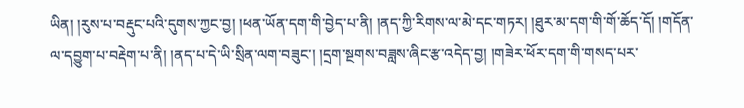ཡིན། །རུས་པ་བརྡུང་པའི་དུགས་ཀྱང་བྱ། །ཕན་ཡོན་དག་གི་བྱེད་པ་ནི། །ནད་ཀྱི་རིགས་ལ་མེ་དང་གཏར། །ཐུར་མ་དག་གི་གོ་ཆོད་དོ། །གདོན་ལ་དབྱུག་པ་བརྡེག་པ་ནི། །ནད་པ་དེ་ཡི་སྲིན་ལག་བཟུང་། །དྲག་སྔགས་བཟླས་ཞིང་རྩ་འདེད་བྱ། །གཟེར་ཕོར་དག་གི་གསད་པར་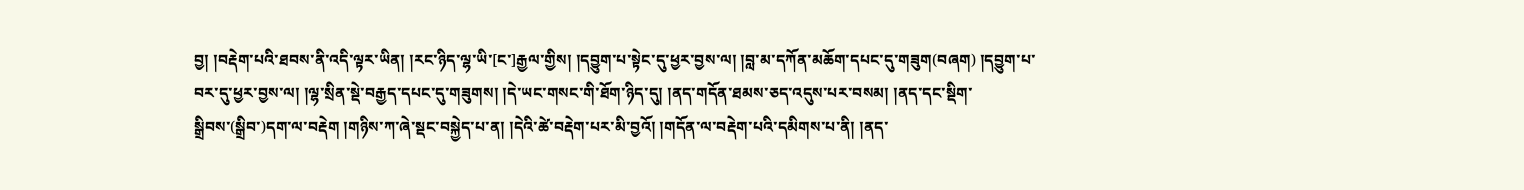བྱ། །བརྡེག་པའི་ཐབས་ནི་འདི་ལྟར་ཡིན། །རང་ཉིད་ལྷ་ཡི་[ང་]རྒྱལ་གྱིས། །དབྱུག་པ་སྟེང་དུ་ཕྱར་བྱས་ལ། །བླ་མ་དཀོན་མཆོག་དཔང་དུ་གཟུག(བཞག) །དབྱུག་པ་བར་དུ་ཕྱར་བྱས་ལ། །ལྷ་སྲིན་སྡེ་བརྒྱད་དཔང་དུ་གཟུགས། །དེ་ཡང་གསང་གི་ཐོག་ཉིད་དུ། །ནད་གདོན་ཐམས་ཅད་འདུས་པར་བསམ། །ནད་དང་སྡིག་སྒྲིབས་(སྒྲིབ་)དག་ལ་བརྡེག །གཉིས་ཀ་ཞེ་སྡང་བསྐྱེད་པ་ན། །དེའི་ཚེ་བརྡེག་པར་མི་བྱའོ། །གདོན་ལ་བརྡེག་པའི་དམིགས་པ་ནི། །ནད་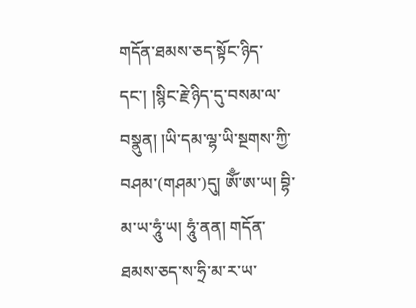གདོན་ཐམས་ཅད་སྟོང་ཉིད་དང་། །སྙིང་རྗེ་ཉིད་དུ་བསམ་ལ་བསྣུན། །ཡི་དམ་ལྷ་ཡི་སྔགས་ཀྱི་བཤམ་(གཤམ་)དུ། ཨོྃ་ཨ་ཡ། བྷི་མ་ཡ་ཧཱུཾ་ཡ། ཧཱུཾ་ནན། གདོན་ཐམས་ཅད་ས་ཧྲི་མ་ར་ཡ་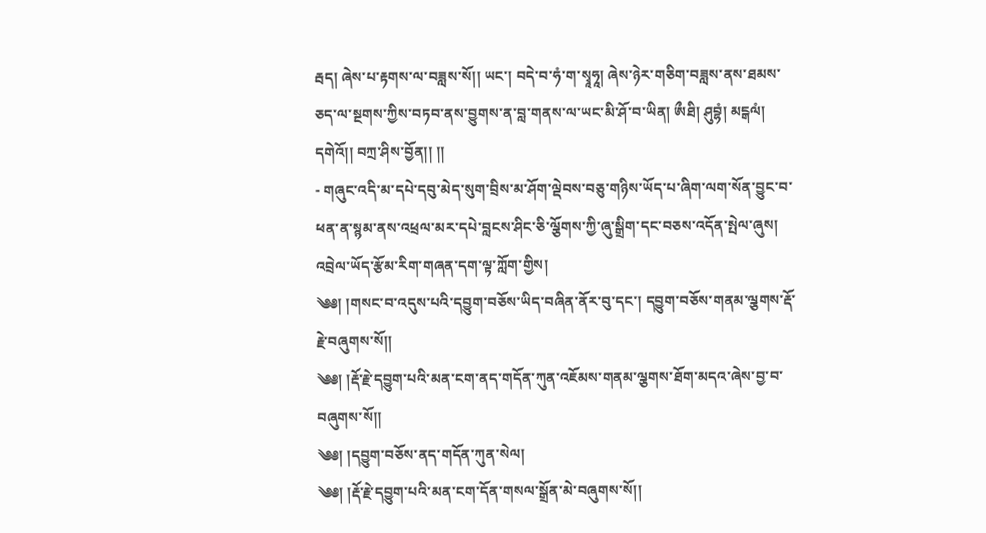རྦད། ཞེས་པ་རྟགས་ལ་བཟླས་སོ།། ཡང་། བདེ་བ་ཧཾ་ག་སྭཱཧཱ། ཞེས་ཉེར་གཅིག་བཟླས་ནས་ཐམས་ཅད་ལ་སྔགས་ཀྱིས་བཏབ་ནས་བྱུགས་ན་བླ་གནས་ལ་ཡང་མི་ཤོ་བ་ཡིན། ཨྀཐི། ཤུབྷཾ། མངྒལཾ། དགེའོ།། བཀྲ་ཤིས་བྱོན།། །།
- གཞུང་འདི་མ་དཔེ་དབུ་མེད་སུག་བྲིས་མ་ཤོག་ལྡེབས་བཅུ་གཉིས་ཡོད་པ་ཞིག་ལག་སོན་བྱུང་བ་ཕན་ན་སྙམ་ནས་འཕྲལ་མར་དཔེ་བླངས་ཤིང་ཅི་ལྕོགས་ཀྱི་ཞུ་སྒྲིག་དང་བཅས་འདོན་སྤེལ་ཞུས།
འབྲེལ་ཡོད་རྩོམ་རིག་གཞན་དག་ལྟ་ཀློག་གྱིས།
༄༅། །གསང་བ་འདུས་པའི་དབྱུག་བཅོས་ཡིད་བཞིན་ནོར་བུ་དང་། དབྱུག་བཅོས་གནམ་ལྕགས་རྡོ་རྗེ་བཞུགས་སོ།།
༄༅། །རྡོ་རྗེ་དབྱུག་པའི་མན་ངག་ནད་གདོན་ཀུན་འཇོམས་གནམ་ལྕགས་ཐོག་མདའ་ཞེས་བྱ་བ་བཞུགས་སོ།།
༄༅། །དབྱུག་བཅོས་ནད་གདོན་ཀུན་སེལ།
༄༅། །རྡོ་རྗེ་དབྱུག་པའི་མན་ངག་དོན་གསལ་སྒྲོན་མེ་བཞུགས་སོ།།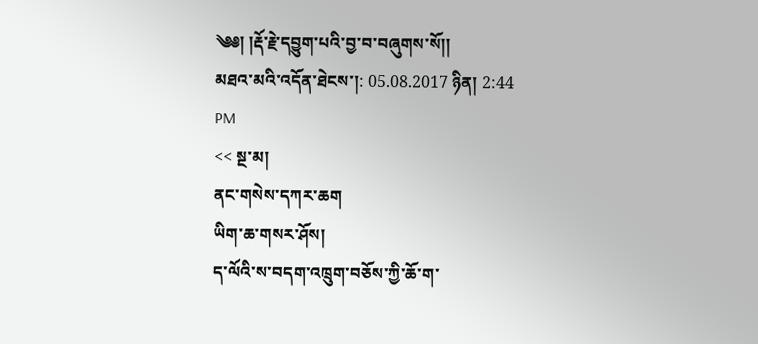༄༅། །རྡོ་རྗེ་དབྱུག་པའི་བྱ་བ་བཞུགས་སོ།།
མཐའ་མའི་འདོན་ཐེངས་།: 05.08.2017 ཉིན། 2:44 PM
<< སྔ་མ།
ནང་གསེས་དཀར་ཆག
ཡིག་ཆ་གསར་ཤོས།
ད་ལོའི་ས་བདག་འཁྲུག་བཅོས་ཀྱི་ཆོ་ག་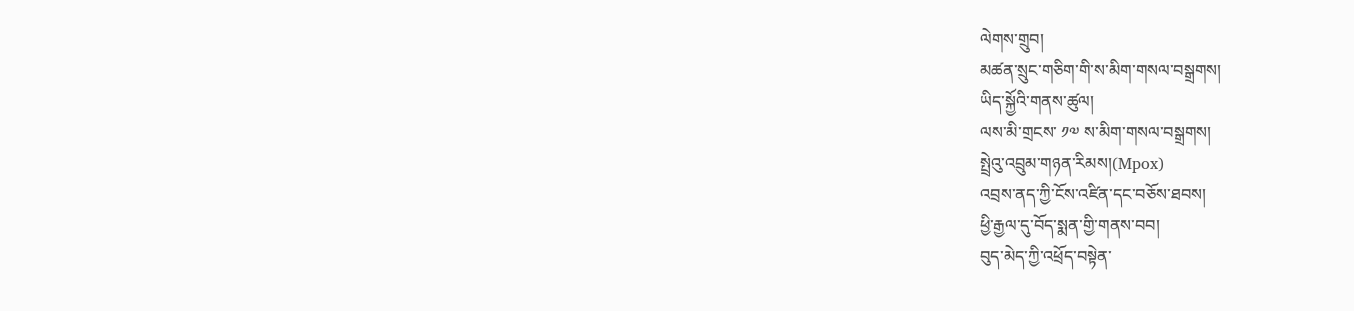ལེགས་གྲུབ།
མཚན་སྲུང་གཅིག་གི་ས་མིག་གསལ་བསྒྲགས།
ཡིད་སྐྱོའི་གནས་ཚུལ།
ལས་མི་གྲངས་ ༡༧ ས་མིག་གསལ་བསྒྲགས།
སྤྲེའུ་འབྲུམ་གཉན་རིམས།(Mpox)
འབྲས་ནད་ཀྱི་ངོས་འཛིན་དང་བཅོས་ཐབས།
ཕྱི་རྒྱལ་དུ་བོད་སྨན་གྱི་གནས་བབ།
བུད་མེད་ཀྱི་འཕྲོད་བསྟེན་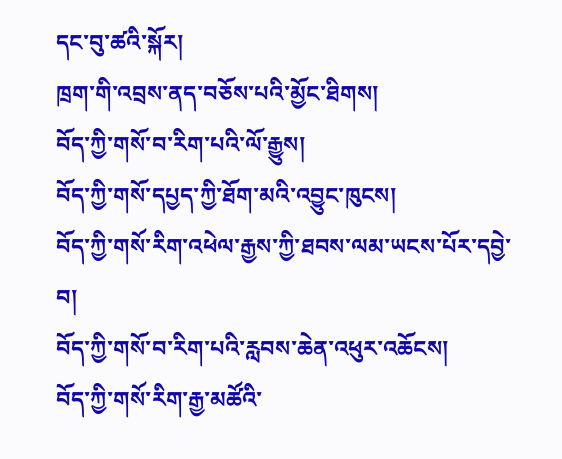དང་བུ་ཚའི་སྐོར།
ཁྲག་གི་འབྲས་ནད་བཅོས་པའི་མྱོང་ཐིགས།
བོད་ཀྱི་གསོ་བ་རིག་པའི་ལོ་རྒྱུས།
བོད་ཀྱི་གསོ་དཔྱད་ཀྱི་ཐོག་མའི་འབྱུང་ཁུངས།
བོད་ཀྱི་གསོ་རིག་འཕེལ་རྒྱས་ཀྱི་ཐབས་ལམ་ཡངས་པོར་དབྱེ་བ།
བོད་ཀྱི་གསོ་བ་རིག་པའི་རླབས་ཆེན་འཕུར་འཆོངས།
བོད་ཀྱི་གསོ་རིག་རྒྱ་མཚོའི་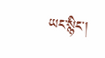ཡང་སྙིང་།